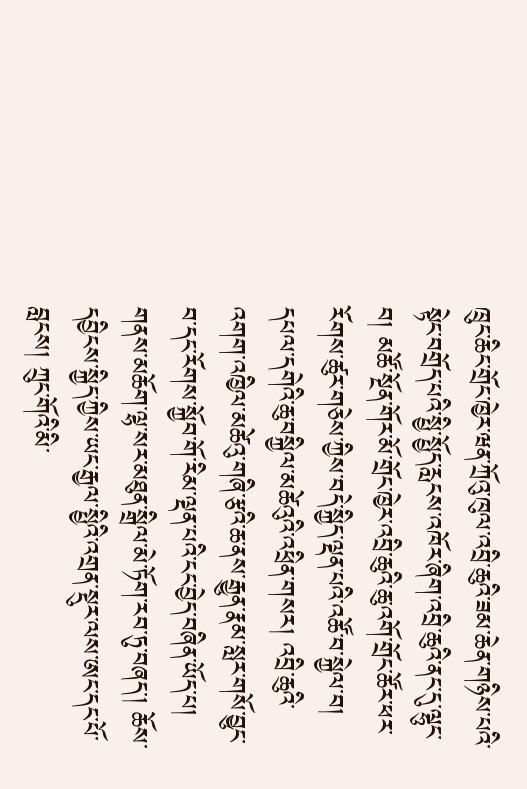ཁྲུང་ཆིང་གྲོང་ཁྱེར་ཝན་ཀྲོའུ་ཁུལ་འབྲི་ཆུའི་ཟམ་ཆེན་གཉིས་པའི་སྟེང་བགྲོད་པའི་སྤྱི་སྤྱོད་རླངས་འཁོར་ཞིག་འབྲི་ཆུའི་ནང་དུ་ལྷུང་བ། མཚོ་སྔོན་གོར་མོ་གྲོང་ཁྱེར་འབྲི་ཆུའི་ཆུ་འགོ་གྲོང་ཚོར་ཕར་རོགས་ཚུར་གཅེས་ཀྱིས་བདེ་སྐྱིད་ལྡན་པའི་འཚོ་བ་སྐྱེལ་བ། དཔལ་དགེའི་ཆུ་བསྐྱིལ་མཚེའུའི་འཕྲིན་གསར། འབྲི་ཆུའི་འགག་འཁྱིལ་མཚེའུ་གཞི་རྩའི་ཆ་ནས་རྒྱུན་རྣམ་སླར་གསོ་བྱུང་བ་དང་རོགས་སྐྱོབ་གོ་རིམ་ལྡན་པའི་ངང་བྱེད་བཞིན་ཡོད་པ། གནས་མཆོག་ལྷ་སར་མཐུན་སྒྲིལ་མེ་ཏོག་རབ་ཏུ་བཞད་། ཆོས་དབྱིངས་སྐྱིད་ཀྱིས་ཡང་རྒྱལ་སྤྱིའི་འགྲན་སྡུར་ལས་ཨང་དང་པོ་བླངས། ཀྲུང་གོའི་མི་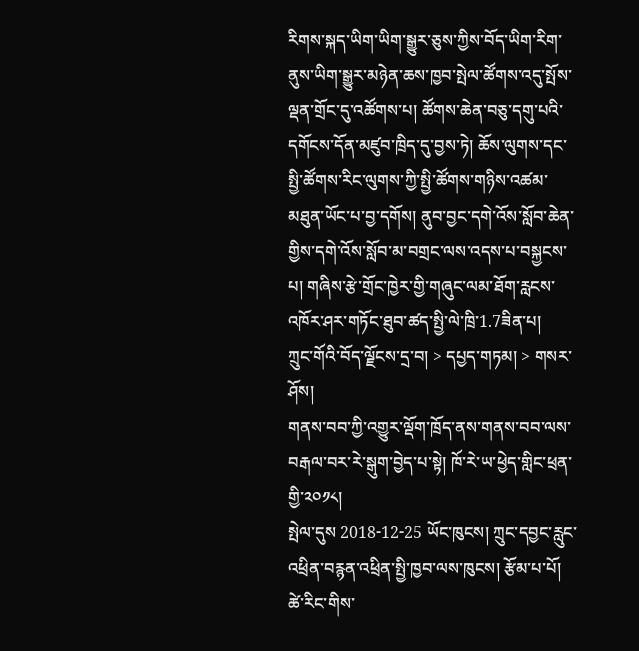རིགས་སྐད་ཡིག་ཡིག་སྒྱུར་ཅུས་ཀྱིས་བོད་ཡིག་རིག་ནུས་ཡིག་སྒྱུར་མཉེན་ཆས་ཁྱབ་སྤེལ་ཚོགས་འདུ་སྤོས་ལྡན་གྲོང་དུ་འཚོགས་པ། ཚོགས་ཆེན་བཅུ་དགུ་པའི་དགོངས་དོན་མཛུབ་ཁྲིད་དུ་བྱས་ཏེ། ཆོས་ལུགས་དང་སྤྱི་ཚོགས་རིང་ལུགས་ཀྱི་སྤྱི་ཚོགས་གཉིས་འཚམ་མཐུན་ཡོང་པ་བྱ་དགོས། ནུབ་བྱང་དགེ་འོས་སློབ་ཆེན་གྱིས་དགེ་འོས་སློབ་མ་བགྲང་ལས་འདས་པ་བསྐྱངས་པ། གཞིས་རྩེ་གྲོང་ཁྱེར་གྱི་གཞུང་ལམ་ཐོག་རླངས་འཁོར་ཤར་གཏོང་ཐུབ་ཚད་སྤྱི་ལེ་ཁྲི་1.7ཟིན་པ།
ཀྲུང་གོའི་བོད་ལྗོངས་དྲ་བ། > དཔྱད་གཏམ། > གསར་ཤོས།
གནས་བབ་ཀྱི་འགྱུར་ལྡོག་ཁྲོད་ནས་གནས་བབ་ལས་བརྒལ་བར་རེ་སྒུག་བྱེད་པ་སྟེ། ཁོ་རེ་ཡ་ཕྱེད་གླིང་ཕྲན་གྱི་༢༠༡༨།
སྤེལ་དུས 2018-12-25 ཡོང་ཁུངས། ཀྲུང་དབྱང་རླུང་འཕྲིན་བརྙན་འཕྲིན་སྤྱི་ཁྱབ་ལས་ཁུངས། རྩོམ་པ་པོ། ཚེ་རིང་གིས་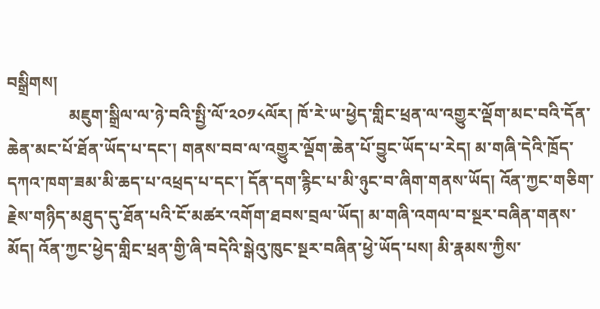བསྒྲིགས།
               མཇུག་སྒྲིལ་ལ་ཉེ་བའི་སྤྱི་ལོ་༢༠༡༨ལོར། ཁོ་རེ་ཡ་ཕྱེད་གླིང་ཕྲན་ལ་འགྱུར་ལྡོག་མང་བའི་དོན་ཆེན་མང་པོ་ཐོན་ཡོད་པ་དང་། གནས་བབ་ལ་འགྱུར་ལྡོག་ཆེན་པོ་བྱུང་ཡོད་པ་རེད། མ་གཞི་དེའི་ཁྲོད་དཀའ་ཁག་ཟམ་མི་ཆད་པ་འཕྲད་པ་དང་། དོན་དག་རྙིང་པ་མི་ཉུང་བ་ཞིག་གནས་ཡོད། འོན་ཀྱང་གཅིག་རྗེས་གཉིད་མཐུད་དུ་ཐོན་པའི་ངོ་མཚར་འགོག་ཐབས་བྲལ་ཡོད། མ་གཞི་འགལ་བ་སྔར་བཞིན་གནས་མོད། འོན་ཀྱང་ཕྱེད་གླིང་ཕྲན་གྱི་ཞི་བདེའི་སྒེའུ་ཁུང་སྔར་བཞིན་ཕྱེ་ཡོད་པས། མི་རྣམས་ཀྱིས་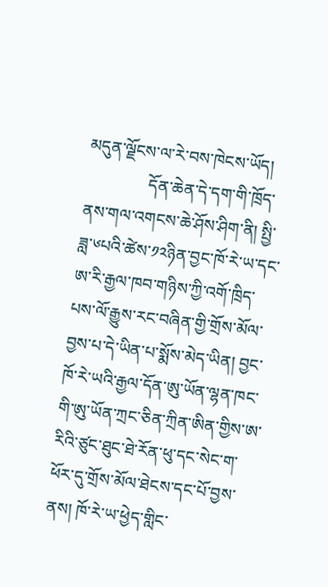མདུན་ལྗོངས་ལ་རེ་བས་ཁེངས་ཡོད།
               དོན་ཆེན་དེ་དག་གི་ཁྲོད་ནས་གལ་འགངས་ཆེ་ཤོས་ཤིག་ནི། སྤྱི་ཟླ་༦པའི་ཚེས་༡༢ཉིན་བྱང་ཁོ་རེ་ཡ་དང་ཨ་རི་རྒྱལ་ཁབ་གཉིས་ཀྱི་འགོ་ཁྲིད་པས་ལོ་རྒྱུས་རང་བཞིན་གྱི་གྲོས་མོལ་བྱས་པ་དེ་ཡིན་པ་སྨོས་མེད་ཡིན། བྱང་ཁོ་རེ་ཡའི་རྒྱལ་དོན་ཨུ་ཡོན་ལྷན་ཁང་གི་ཨུ་ཡོན་ཀྲང་ཅིན་ཀྲིན་ཨིན་གྱིས་ཨ་རིའི་ཙུང་ཐུང་ཐེ་རོན་ཕུ་དང་སེང་ག་ཕོར་དུ་གྲོས་མོལ་ཐེངས་དང་པོ་བྱས་ནས། ཁོ་རེ་ཡ་ཕྱེད་གླིང་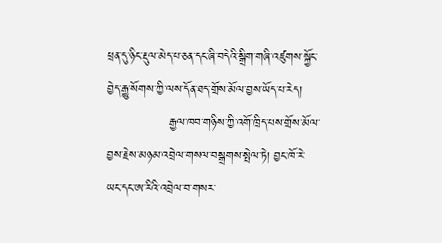ཕྲན་དུ་ཉིང་རྡུལ་མེད་པ་ཅན་དང་ཞི་བདེའི་སྒྲིག་གཞི་འཛུགས་སྐྱོང་བྱེད་རྒྱུ་སོགས་ཀྱི་ལས་དོན་ཐད་གྲོས་མོལ་བྱས་ཡོད་པ་རེད།
               རྒྱལ་ཁབ་གཉིས་ཀྱི་འགོ་ཁྲིད་པས་གྲོས་མོལ་བྱས་རྗེས་མཉམ་འབྲེལ་གསལ་བསྒྲགས་སྤེལ་ཏེ། བྱང་ཁོ་རེ་ཡང་དང་ཨ་རིའི་འབྲེལ་བ་གསར་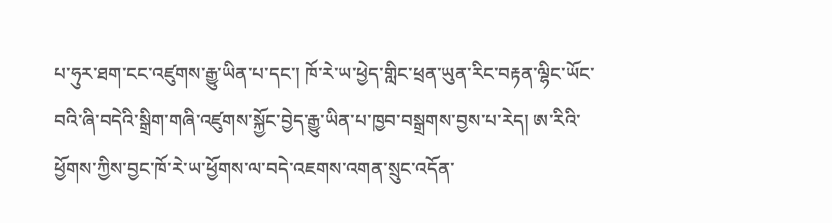པ་ཧུར་ཐག་ངང་འཛུགས་རྒྱུ་ཡིན་པ་དང་། ཁོ་རེ་ཡ་ཕྱེད་གླིང་ཕྲན་ཡུན་རིང་བརྟན་ལྷིང་ཡོང་བའི་ཞི་བདེའི་སྒྲིག་གཞི་འཛུགས་སྐྱོང་བྱེད་རྒྱུ་ཡིན་པ་ཁྱབ་བསྒྲགས་བྱས་པ་རེད། ཨ་རིའི་ཕྱོགས་ཀྱིས་བྱང་ཁོ་རེ་ཡ་ཕྱོགས་ལ་བདེ་འཇགས་འགན་སྲུང་འདོན་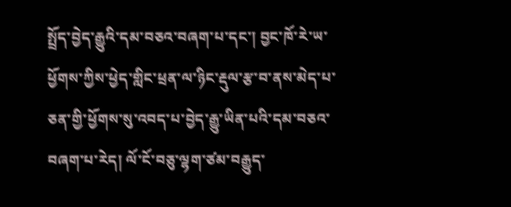སྤྲོད་བྱེད་རྒྱུའི་དམ་བཅའ་བཞག་པ་དང་། བྱང་ཁོ་རེ་ཡ་ཕྱོགས་ཀྱིས་ཕྱེད་གླིང་ཕྲན་ལ་ཉིང་རྡུལ་རྩ་བ་ནས་མེད་པ་ཅན་གྱི་ཕྱོགས་སུ་འབད་པ་བྱེད་རྒྱུ་ཡིན་པའི་དམ་བཅའ་བཞག་པ་རེད། ལོ་ངོ་བཅུ་ལྷག་ཙམ་བརྒྱུད་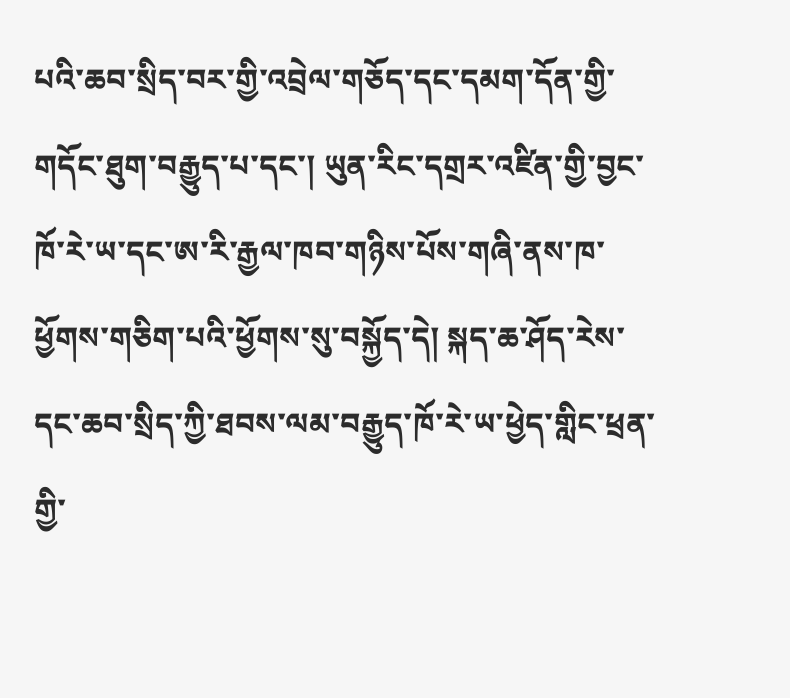པའི་ཆབ་སྲིད་བར་གྱི་འབྲེལ་གཅོད་དང་དམག་དོན་གྱི་གདོང་ཐུག་བརྒྱུད་པ་དང་། ཡུན་རིང་དགྲར་འཛིན་གྱི་བྱང་ཁོ་རེ་ཡ་དང་ཨ་རི་རྒྱལ་ཁབ་གཉིས་པོས་གཞི་ནས་ཁ་ཕྱོགས་གཅིག་པའི་ཕྱོགས་སུ་བསྐྱོད་དེ། སྐད་ཆ་ཤོད་རེས་དང་ཆབ་སྲིད་ཀྱི་ཐབས་ལམ་བརྒྱུད་ཁོ་རེ་ཡ་ཕྱེད་གླིང་ཕྲན་གྱི་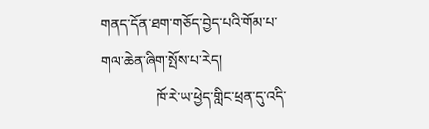གནད་དོན་ཐག་གཅོད་བྱེད་པའི་གོམ་པ་གལ་ཆེན་ཞིག་སྤོས་པ་རེད།
               ཁོ་རེ་ཡ་ཕྱེད་གླིང་ཕྲན་དུ་འདི་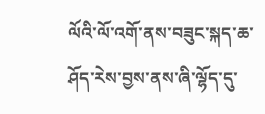ལོའི་ལོ་འགོ་ནས་བཟུང་སྐད་ཆ་ཤོད་རེས་བྱས་ནས་ཞི་ལྷོད་དུ་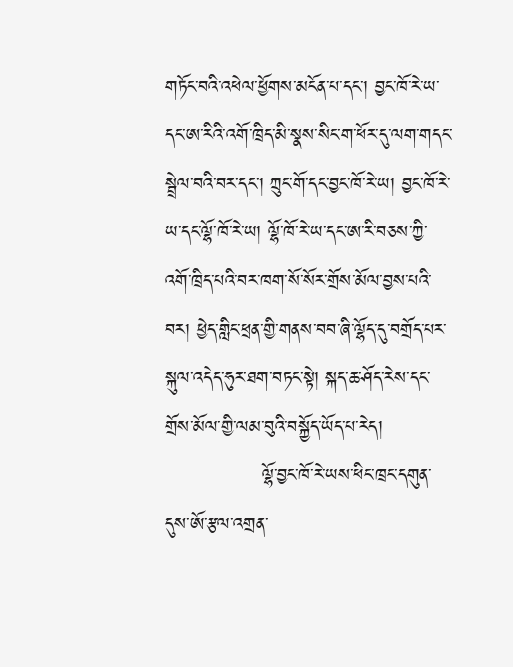གཏོང་བའི་འཕེལ་ཕྱོགས་མངོན་པ་དང་། བྱང་ཁོ་རེ་ཡ་དང་ཨ་རིའི་འགོ་ཁྲིད་མི་སྣས་སིང་ག་ཕོར་དུ་ལག་གདང་སྦྲེལ་བའི་བར་དང་། ཀྲུང་གོ་དང་བྱང་ཁོ་རེ་ཡ། བྱང་ཁོ་རེ་ཡ་དང་ལྷོ་ཁོ་རེ་ཡ། ལྷོ་ཁོ་རེ་ཡ་དང་ཨ་རི་བཅས་ཀྱི་འགོ་ཁྲིད་པའི་བར་ཁག་སོ་སོར་གྲོས་མོལ་བྱས་པའི་བར། ཕྱེད་གླིང་ཕྲན་གྱི་གནས་བབ་ཞི་ལྷོད་དུ་བགྲོད་པར་སྐུལ་འདེད་ཧུར་ཐག་བཏང་སྟེ། སྐད་ཆ་ཤོད་རེས་དང་གྲོས་མོལ་གྱི་ལམ་བུའི་བསྐྱོད་ཡོད་པ་རེད།
               ལྷོ་བྱང་ཁོ་རེ་ཡས་ཕིང་ཁྲང་དགུན་དུས་ཨོ་རྩལ་འགྲན་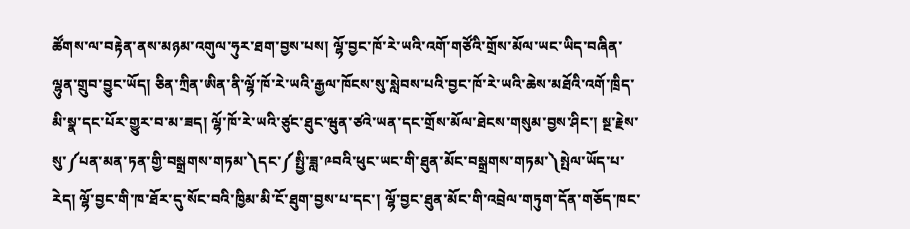ཚོགས་ལ་བརྟེན་ནས་མཉམ་འགུལ་ཧུར་ཐག་བྱས་པས། ལྷོ་བྱང་ཁོ་རེ་ཡའི་འགོ་གཙོའི་གྲོས་མོལ་ཡང་ཡིད་བཞིན་ལྷུན་གྲུབ་བྱུང་ཡོད། ཅིན་ཀྲིན་ཨིན་ནི་ལྷོ་ཁོ་རེ་ཡའི་རྒྱལ་ཁོངས་སུ་སླེབས་པའི་བྱང་ཁོ་རེ་ཡའི་ཆེས་མཐོའི་འགོ་ཁྲིད་མི་སྣ་དང་པོར་གྱུར་བ་མ་ཟད། ལྷོ་ཁོ་རེ་ཡའི་ཙུང་ཐུང་ཝུན་ཙའེ་ཡན་དང་གྲོས་མོལ་ཐེངས་གསུམ་བྱས་ཤིང་། སྔ་རྗེས་སུ་༼པན་མན་ཏན་གྱི་བསྒྲགས་གཏམ་༽དང་༼སྤྱི་ཟླ་༩བའི་ཕུང་ཡང་གི་ཐུན་མོང་བསྒྲགས་གཏམ་༽སྤེལ་ཡོད་པ་རེད། ལྷོ་བྱང་གི་ཁ་ཐོར་དུ་སོང་བའི་ཁྱིམ་མི་ངོ་ཐུག་བྱས་པ་དང་། ལྷོ་བྱང་ཐུན་མོང་གི་འབྲེལ་གཏུག་དོན་གཅོད་ཁང་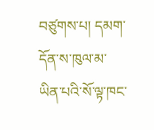བཙུགས་པ། དམག་དོན་ས་ཁུལ་མ་ཡིན་པའི་སོ་ལྟ་ཁང་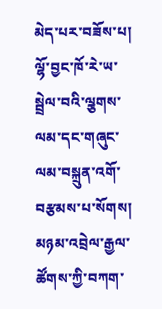མེད་པར་བཟོས་པ། ལྷོ་བྱང་ཁོ་རེ་ཡ་སྦྲེལ་བའི་ལྕགས་ལམ་དང་གཞུང་ལམ་བསྐྲུན་འགོ་བརྩམས་པ་སོགས། མཉམ་འབྲེལ་རྒྱལ་ཚོགས་ཀྱི་བཀག་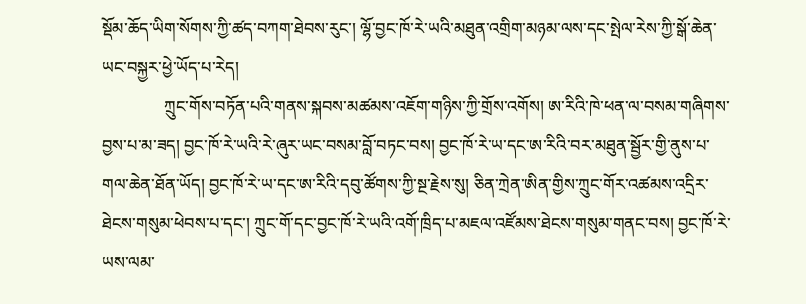སྡོམ་ཆོད་ཡིག་སོགས་ཀྱི་ཚད་བཀག་ཐེབས་རུང་། ལྷོ་བྱང་ཁོ་རེ་ཡའི་མཐུན་འགྲིག་མཉམ་ལས་དང་སྤེལ་རེས་ཀྱི་སྒོ་ཆེན་ཡང་བསྐྱར་ཕྱེ་ཡོད་པ་རེད།
               ཀྲུང་གོས་བཏོན་པའི་གནས་སྐབས་མཚམས་འཇོག་གཉིས་ཀྱི་གྲོས་འགོས། ཨ་རིའི་ཁེ་ཕན་ལ་བསམ་གཞིགས་བྱས་པ་མ་ཟད། བྱང་ཁོ་རེ་ཡའི་རེ་ཞུར་ཡང་བསམ་བློ་བཏང་བས། བྱང་ཁོ་རེ་ཡ་དང་ཨ་རིའི་བར་མཐུན་སྦྱོར་གྱི་ནུས་པ་གལ་ཆེན་ཐོན་ཡོད། བྱང་ཁོ་རེ་ཡ་དང་ཨ་རིའི་དབུ་ཚོགས་ཀྱི་སྔ་རྗེས་སུ། ཅིན་ཀྲེན་ཨིན་གྱིས་ཀྲུང་གོར་འཚམས་འདྲིར་ཐེངས་གསུམ་ཕེབས་པ་དང་། ཀྲུང་གོ་དང་བྱང་ཁོ་རེ་ཡའི་འགོ་ཁྲིད་པ་མཇལ་འཛོམས་ཐེངས་གསུམ་གནང་བས། བྱང་ཁོ་རེ་ཡས་ལམ་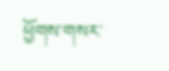ཕྱོགས་གསར་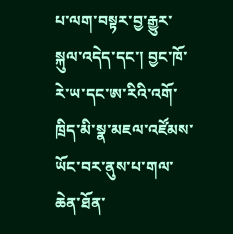པ་ལག་བསྟར་བྱ་རྒྱུར་སྐུལ་འདེད་དང་། བྱང་ཁོ་རེ་ཡ་དང་ཨ་རིའི་འགོ་ཁྲིད་མི་སྣ་མཇལ་འཛོམས་ཡོང་བར་ནུས་པ་གལ་ཆེན་ཐོན་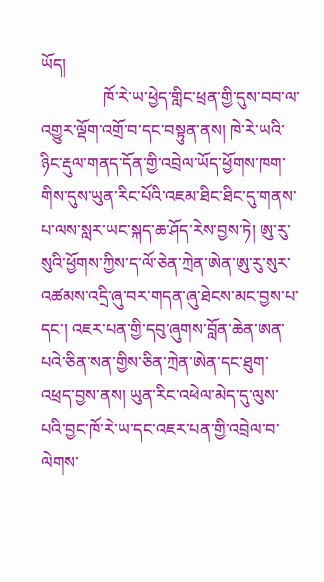ཡོད།
               ཁོ་རེ་ཡ་ཕྱེད་གླིང་ཕྲན་གྱི་དུས་བབ་ལ་འགྱུར་ལྡོག་འགྲོ་བ་དང་བསྟུན་ནས། ཁེ་རེ་ཡའི་ཉིང་རྡུལ་གནད་དོན་གྱི་འབྲེལ་ཡོད་ཕྱོགས་ཁག་གིས་དུས་ཡུན་རིང་པོའི་འཇམ་ཐིང་ཐིང་དུ་གནས་པ་ལས་སླར་ཡང་སྐད་ཆ་ཤོད་རེས་བྱས་ཏེ། ཨུ་རུ་སུའི་ཕྱོགས་ཀྱིས་ད་ལོ་ཅེན་ཀྲེན་ཨེན་ཨུ་རུ་སུར་འཚམས་འདྲི་ཞུ་བར་གདན་ཞུ་ཐེངས་མང་བྱས་པ་དང་། འཇར་པན་གྱི་དབུ་ཞུགས་བློན་ཆེན་ཨན་པའེ་ཅིན་སན་གྱིས་ཅིན་ཀྲེན་ཨེན་དང་ཐུག་འཕྲད་བྱས་ནས། ཡུན་རིང་འཕེལ་མེད་དུ་ལུས་པའི་བྱང་ཁོ་རེ་ཡ་དང་འཇར་པན་གྱི་འབྲེལ་བ་ལེགས་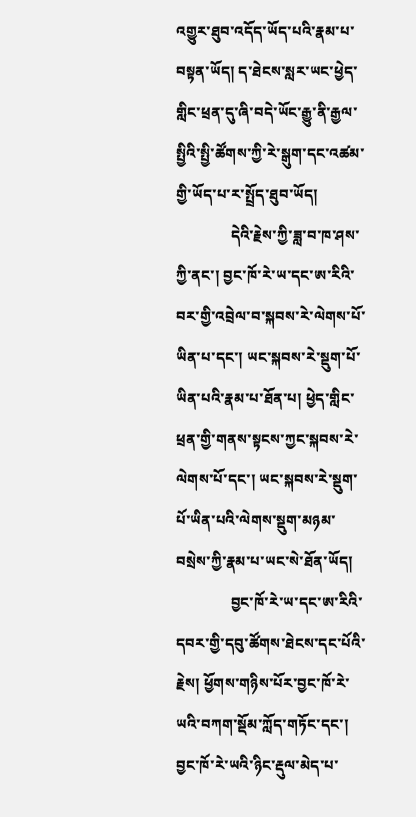འགྱུར་ཐུབ་འདོད་ཡོད་པའི་རྣམ་པ་བསྟན་ཡོད། ད་ཐེངས་སླར་ཡང་ཕྱེད་གླིང་ཕྲན་དུ་ཞི་བདེ་ཡོང་རྒྱུ་ནི་རྒྱལ་སྤྱིའི་སྤྱི་ཚོགས་ཀྱི་རེ་སྒུག་དང་འཚམ་གྱི་ཡོད་པ་ར་སྤྲོད་ཐུབ་ཡོད།
               དེའི་རྗེས་ཀྱི་ཟླ་བ་ཁ་ཤས་ཀྱི་ནང་། བྱང་ཁོ་རེ་ཡ་དང་ཨ་རིའི་བར་གྱི་འབྲེལ་བ་སྐབས་རེ་ལེགས་པོ་ཡིན་པ་དང་། ཡང་སྐབས་རེ་སྡུག་པོ་ཡིན་པའི་རྣམ་པ་ཐོན་པ། ཕྱེད་གླིང་ཕྲན་གྱི་གནས་སྟངས་ཀྱང་སྐབས་རེ་ལེགས་པོ་དང་། ཡང་སྐབས་རེ་སྡུག་པོ་ཡིན་པའི་ལེགས་སྡུག་མཉམ་བསྲེས་ཀྱི་རྣམ་པ་ཡང་སེ་ཐོན་ཡོད།
               བྱང་ཁོ་རེ་ཡ་དང་ཨ་རིའི་དབར་གྱི་དབུ་ཚོགས་ཐེངས་དང་པོའི་རྗེས། ཕྱོགས་གཉིས་པོར་བྱང་ཁོ་རེ་ཡའི་བཀག་སྡོམ་ཀློད་གཏོང་དང་། བྱང་ཁོ་རེ་ཡའི་ཉིང་རྡུལ་མེད་པ་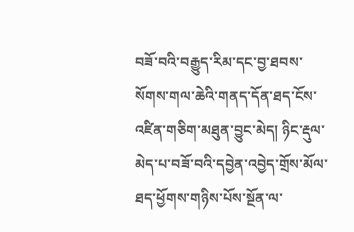བཟོ་བའི་བརྒྱུད་རིམ་དང་བྱ་ཐབས་སོགས་གལ་ཆེའི་གནད་དོན་ཐད་ངོས་འཛིན་གཅིག་མཐུན་བྱུང་མེད། ཉིང་རྡུལ་མེད་པ་བཟོ་བའི་དབྱེན་འབྱེད་གྲོས་མོལ་ཐད་ཕྱོགས་གཉིས་པོས་སྔོན་ལ་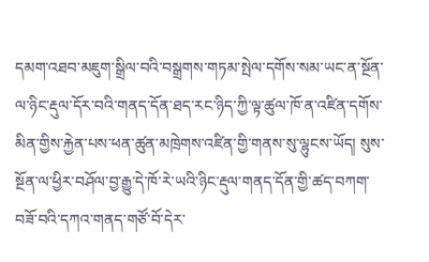དམག་འཐབ་མཇུག་སྒྲིལ་བའི་བསྒྲགས་གཏམ་སྤེལ་དགོས་སམ་ཡང་ན་སྔོན་ལ་ཉིང་རྡུལ་དོར་བའི་གནད་དོན་ཐད་རང་ཉིད་ཀྱི་ལྟ་ཚུལ་ཁོ་ན་འཛིན་དགོས་མིན་གྱིས་རྐྱེན་པས་ཕན་ཚུན་མཁྲེགས་འཛིན་གྱི་གནས་སུ་ལྷུངས་ཡོད། སུས་སྔོན་ལ་ཕྱིར་བཤོལ་བྱ་རྒྱུ་དེ་ཁོ་རེ་ཡའི་ཉིང་རྡུལ་གནད་དོན་གྱི་ཚད་བཀག་བཟོ་བའི་དཀའ་གནད་གཙོ་བོ་དེར་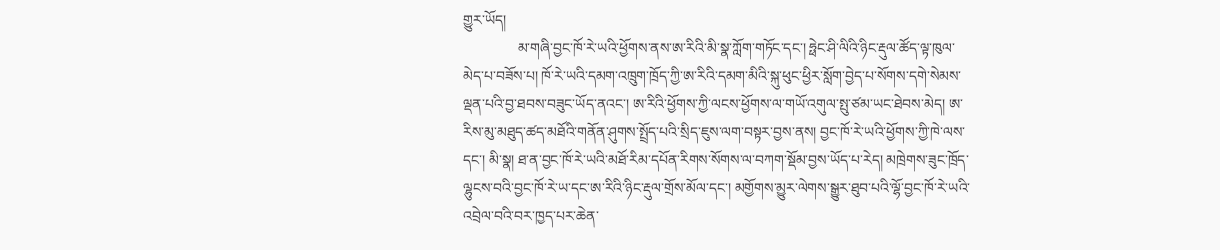གྱུར་ཡོད།
               མ་གཞི་བྱང་ཁོ་རེ་ཡའི་ཕྱོགས་ནས་ཨ་རིའི་མི་སྣ་ཀློག་གཏོང་དང་། ཧྥེང་ཤི་ལིའི་ཉིང་རྡུལ་ཚོད་ལྟ་ཁུལ་མེད་པ་བཟོས་པ། ཁོ་རེ་ཡའི་དམག་འཁྲུག་ཁྲོད་ཀྱི་ཨ་རིའི་དམག་མིའི་སྐུ་ཕུང་ཕྱིར་སློག་བྱེད་པ་སོགས་དགེ་སེམས་ལྡན་པའི་བྱ་ཐབས་བཟུང་ཡོད་ནའང་། ཨ་རིའི་ཕྱོགས་ཀྱི་ལངས་ཕྱོགས་ལ་གཡོ་འགུལ་སྤུ་ཙམ་ཡང་ཐེབས་མེད། ཨ་རིས་མུ་མཐུད་ཚད་མཐོའི་གནོན་ཤུགས་སྤྲོད་པའི་སྲིད་ཇུས་ལག་བསྟར་བྱས་ནས། བྱང་ཁོ་རེ་ཡའི་ཕྱོགས་ཀྱི་ཁེ་ལས་དང་། མི་སྣ། ཐ་ན་བྱང་ཁོ་རེ་ཡའི་མཐོ་རིམ་དཔོན་རིགས་སོགས་ལ་བཀག་སྡོམ་བྱས་ཡོད་པ་རེད། མཁྲེགས་ཟུང་ཁྲོད་ལྷུངས་བའི་བྱང་ཁོ་རེ་ཡ་དང་ཨ་རིའི་ཉིང་རྡུལ་གྲོས་མོལ་དང་། མགྱོགས་མྱུར་ལེགས་སྒྱུར་ཐུབ་པའི་ལྷོ་བྱང་ཁོ་རེ་ཡའི་འབྲེལ་བའི་བར་ཁྱད་པར་ཆེན་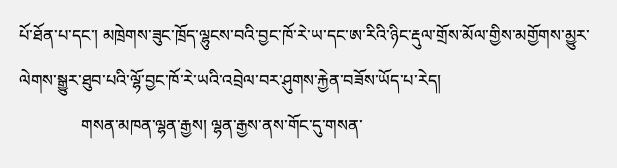པོ་ཐོན་པ་དང་། མཁྲེགས་ཟུང་ཁྲོད་ལྷུངས་བའི་བྱང་ཁོ་རེ་ཡ་དང་ཨ་རིའི་ཉིང་རྡུལ་གྲོས་མོལ་གྱིས་མགྱོགས་མྱུར་ལེགས་སྒྱུར་ཐུབ་པའི་ལྷོ་བྱང་ཁོ་རེ་ཡའི་འབྲེལ་བར་ཤུགས་རྐྱེན་བཟོས་ཡོད་པ་རེད།
               གསན་མཁན་ལྷན་རྒྱས། ལྷན་རྒྱས་ནས་གོང་དུ་གསན་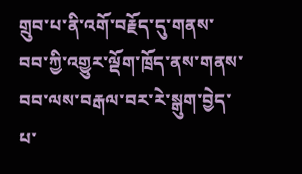གྲུབ་པ་ནི་འགོ་བརྗོད་དུ་གནས་བབ་ཀྱི་འགྱུར་ལྡོག་ཁྲོད་ནས་གནས་བབ་ལས་བརྒལ་བར་རེ་སྒུག་བྱེད་པ་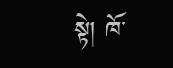སྟེ། ཁོ་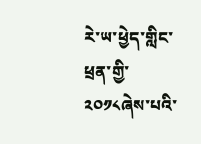རེ་ཡ་ཕྱེད་གླིང་ཕྲན་གྱི་༢༠༡༨ཞེས་པའི་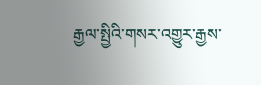རྒྱལ་སྤྱིའི་གསར་འགྱུར་རྒྱས་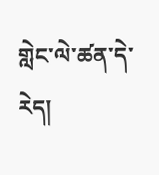གླེང་ལེ་ཚན་དེ་རེད།